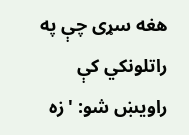هغه سړی چې په راتلونکي کې راویښ شو: 'زه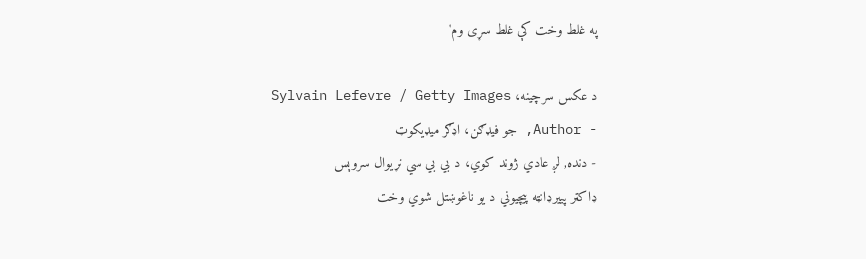په غلط وخت کې غلط سړی وم'

د عکس سرچینه، Sylvain Lefevre / Getty Images
- Author, جو فیډګن، اډګر میډیکوټ
- دنده, لږ عادي ژوند کوي، د بي بي سي نړیوال سروېس
ډاکټر پییرډانټه پیچیوني د یو ناغوښتل شوي وخت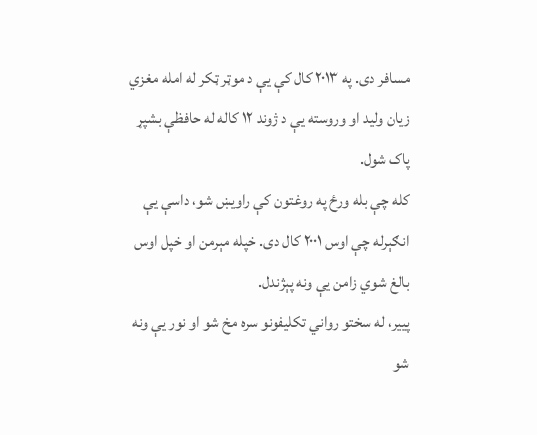مسافر دی. په ۲۰۱۳ کال کې یې د موټر ټکر له امله مغزي زیان ولید او وروسته یې د ژوند ۱۲ کاله له حافظې بشپړ پاک شول.
کله چې بله ورځ په روغتون کې راویښ شو، داسې یې انګېرله چې اوس ۲۰۰۱ کال دی. خپله مېرمن او خپل اوس بالغ شوي زامن یې ونه پېژندل.
پییر، له سختو رواني تکلیفونو سره مخ شو او نور یې ونه شو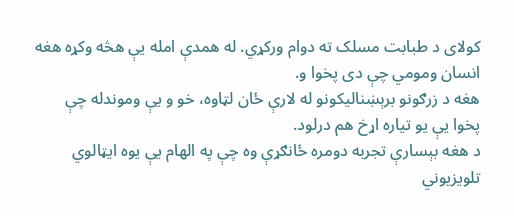کولای د طبابت مسلک ته دوام ورکړي. له همدې امله یې هڅه وکړه هغه انسان ومومي چې دی پخوا و.
هغه د زرګونو برېښنالیکونو له لارې ځان لټاوه، خو و یې وموندله چې پخوا یې یو تیاره اړخ هم درلود.
د هغه بېسارې تجربه دومره ځانګړې وه چې په الهام یې یوه ایټالوي تلویزیوني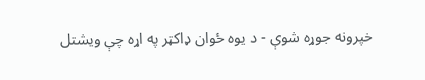خپرونه جوړه شوې - د یوه ځوان ډاکټر په اړه چې ویشتل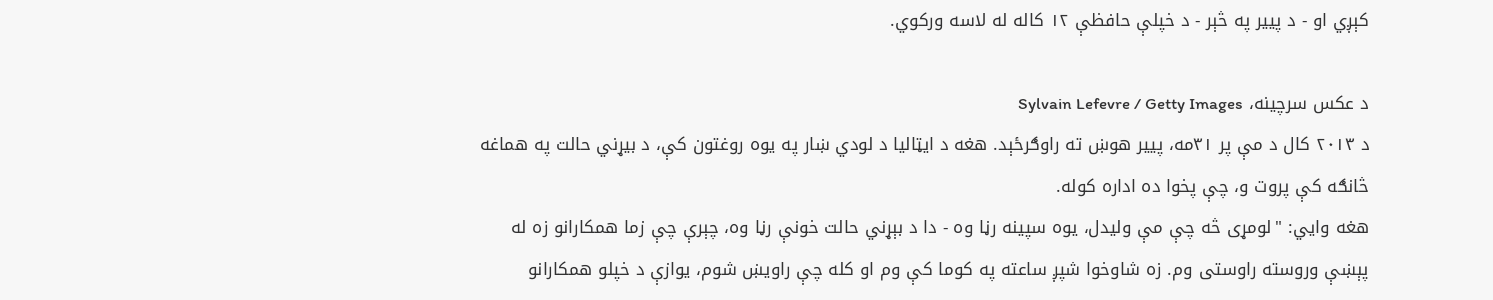کېږي او - د پییر په څېر - د خپلې حافظې ۱۲ کاله له لاسه ورکوي.

د عکس سرچینه، Sylvain Lefevre / Getty Images
د ۲۰۱۳ کال د مې پر ۳۱مه، پییر هوښ ته راوګرځېد. هغه د ایټالیا د لودي ښار په یوه روغتون کې، د بیړني حالت په هماغه څانګه کې پروت و، چې پخوا ده اداره کوله.
هغه وايي: "لومړی څه چې مې ولیدل، یوه سپینه رڼا وه - دا د بېړني حالت خونې رڼا وه، چېرې چې زما همکارانو زه له پېښې وروسته راوستی وم. زه شاوخوا شپږ ساعته په کوما کې وم او کله چې راویښ شوم، یوازې د خپلو همکارانو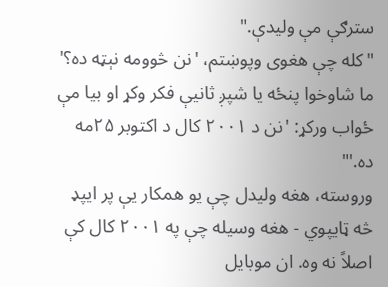سترګې مې ولیدې."
"کله چې هغوی وپوښتم، 'نن څوومه نېټه ده؟' ما شاوخوا پنځه یا شپږ ثانیې فکر وکړ او بیا مې ځواب ورکړ: 'نن د ۲۰۰۱ کال د اکتوبر ۲۵مه ده.'"
وروسته، هغه ولیدل چې یو همکار یې پر ایپډ څه ټايپوي - هغه وسیله چې په ۲۰۰۱ کال کې اصلاً نه وه. ان موبایل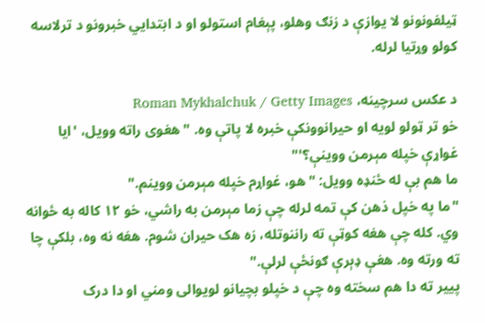ټیلفونونو لا یوازې د زنګ وهلو، پېغام استولو او د ابتدایي خبرونو د ترلاسه کولو وړتیا لرله.

د عکس سرچینه، Roman Mykhalchuk / Getty Images
خو تر ټولو لویه او حیرانوونکې خبره لا پاتې وه. "هغوی راته وویل، 'ایا غواړې خپله مېرمن ووینې؟'"
ما هم بې له ځنډه وویل: "هو، غواړم خپله مېرمن ووینم."
"ما په خپل ذهن کې تمه لرله چې زما مېرمن به راشي، خو ۱۲ کاله به ځوانه وي. کله چې هغه کوټې ته راننوتله، زه هک حیران شوم. هغه نه وه، بلکې چا ته ورته وه. هغې ډېرې ګونځې لرلې."
پییر ته دا هم سخته وه چې د خپلو بچیانو لویوالی ومني او دا درک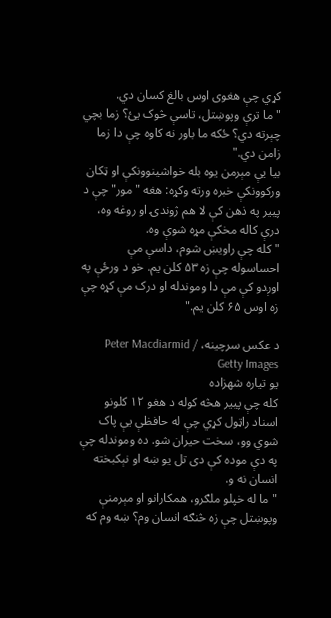کړي چې هغوی اوس بالغ کسان دي.
"ما ترې وپوښتل، تاسې څوک یئ؟ زما بچي چېرته دي؟ ځکه ما باور نه کاوه چې دا زما زامن دي."
بیا یې مېرمن یوه بله خواشینوونکې او ټکان ورکوونکې خبره ورته وکړه: هغه "مور" چې د پییر په ذهن کې لا هم ژوندۍ او روغه وه، درې کاله مخکې مړه شوې وه.
"کله چې راویښ شوم، داسې مې احساسوله چې زه ۵۳ کلن یم. خو د ورځې په اوږدو کې مې دا وموندله او درک مې کړه چې زه اوس ۶۵ کلن یم."

د عکس سرچینه، Peter Macdiarmid / Getty Images
یو تیاره شهزاده
کله چې پییر هڅه کوله د هغو ۱۲ کلونو اسناد راټول کړي چې له حافظې یې پاک شوي وو، سخت حیران شو. ده وموندله چې په دې موده کې دی تل یو ښه او نېکبخته انسان نه و.
"ما له خپلو ملګرو، همکارانو او مېرمنې وپوښتل چې زه څنګه انسان وم؟ ښه وم که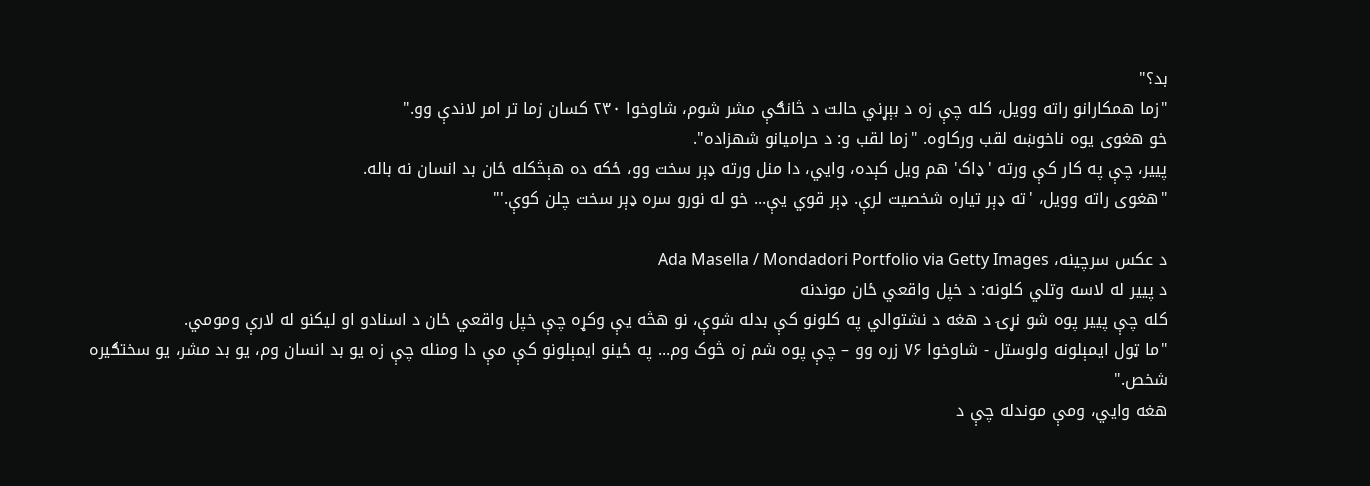بد؟"
"زما همکارانو راته وویل، کله چې زه د بېړني حالت د څانګې مشر شوم، شاوخوا ۲۳۰ کسان زما تر امر لاندې وو."
خو هغوی یوه ناخوښه لقب ورکاوه. "زما لقب و: د حرامیانو شهزاده".
پییر، چې په کار کې ورته 'ډاک' هم ویل کېده، وايي، دا منل ورته ډېر سخت وو، ځکه ده هېڅکله ځان بد انسان نه باله.
"هغوی راته وویل، 'ته ډېر تیاره شخصیت لرې. ډېر قوي یې... خو له نورو سره ډېر سخت چلن کوې.'"

د عکس سرچینه، Ada Masella / Mondadori Portfolio via Getty Images
د پییر له لاسه وتلي کلونه: د خپل واقعي ځان موندنه
کله چې پییر پوه شو نړۍ د هغه د نشتوالي په کلونو کې بدله شوې، نو هڅه یې وکړه چې خپل واقعي ځان د اسنادو او لیکنو له لارې ومومي.
"ما ټول ایمېلونه ولوستل - شاوخوا ۷۶ زره وو – چې پوه شم زه څوک وم... په ځینو ایمېلونو کې مې دا ومنله چې زه یو بد انسان وم، یو بد مشر، یو سختګیره شخص."
هغه وايي، ومې موندله چې د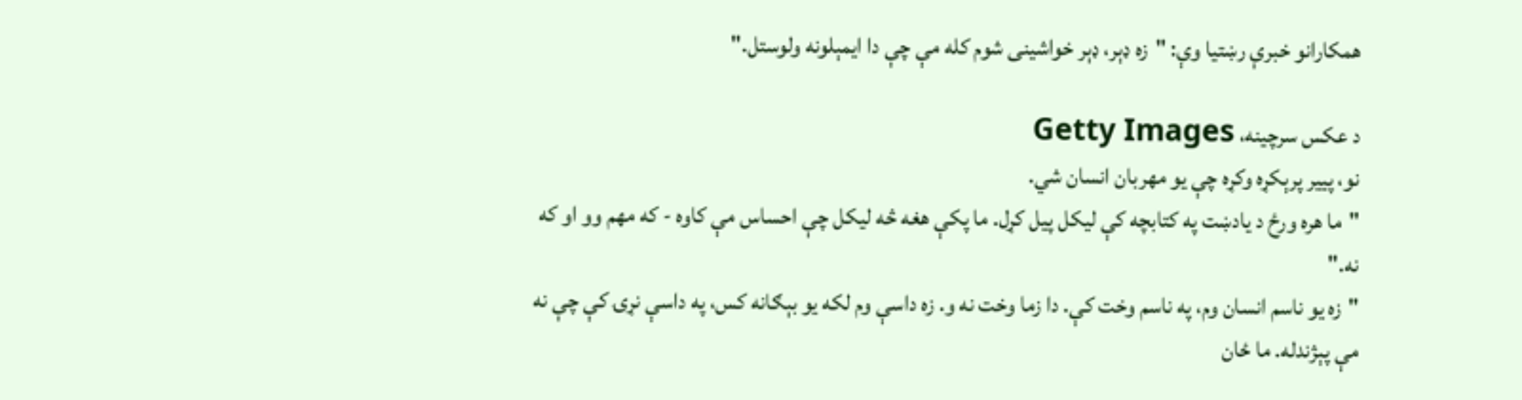همکارانو خبرې رښتیا وې: "زه ډېر، ډېر خواشینی شوم کله مې چې دا ایمېلونه ولوستل."

د عکس سرچینه، Getty Images
نو، پییر پرېکړه وکړه چې یو مهربان انسان شي.
"ما هره ورځ د یادښت په کتابچه کې لیکل پیل کړل. ما پکې هغه څه لیکل چې احساس مې کاوه - که مهم وو او که نه."
"زه یو ناسم انسان وم، په ناسم وخت کې. دا زما وخت نه و. زه داسې وم لکه یو بېګانه کس، په داسې نړۍ کې چې نه مې پېژندله. ما ځان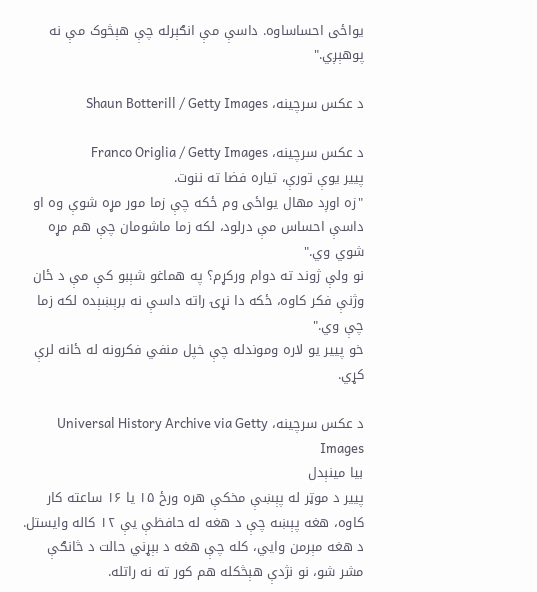یواځی احساساوه. داسې مې انګېرله چې هېڅوک مې نه پوهېږي."

د عکس سرچینه، Shaun Botterill / Getty Images

د عکس سرچینه، Franco Origlia / Getty Images
پییر یوې تورې، تیاره فضا ته ننوت.
"زه اوږد مهال یواځی وم ځکه چې زما مور مړه شوې وه او داسې احساس مې درلود، لکه زما ماشومان چې هم مړه شوي وي."
نو ولې ژوند ته دوام ورکړم؟ په هماغو شېبو کې مې د ځان وژنې فکر کاوه، ځکه دا نړۍ راته داسې نه برېښېده لکه زما چې وي."
خو پییر یو لاره وموندله چې خپل منفي فکرونه له ځانه لرې کړي.

د عکس سرچینه، Universal History Archive via Getty Images
بیا مینېدل
پییر د موټر له پېښې مخکې هره ورځ ۱۵ یا ۱۶ ساعته کار کاوه، هغه پېښه چې د هغه له حافظې یې ۱۲ کاله وایستل. د هغه مېرمن وايي، کله چې هغه د بېړني حالت د څانګې مشر شو، نو نژدې هېڅکله هم کور ته نه راتله.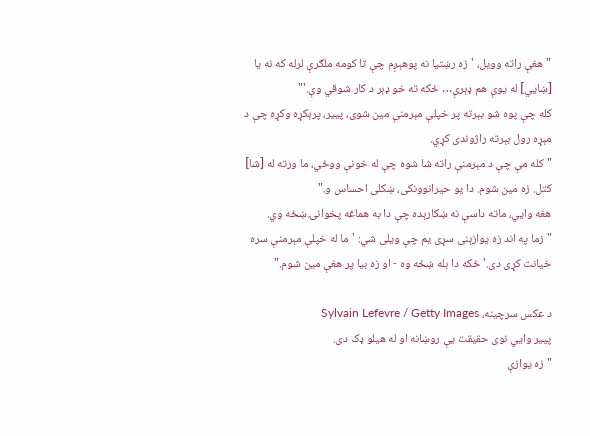"هغې راته وویل، 'زه رښتیا نه پوهېږم چې تا کومه ملګرې لرله که نه یا [ښايي] له یوې هم ډېرې… ځکه ته خو ډېر د کار شوقي وې.'"
کله چې پوه شو بېرته پر خپلې مېرمنې مین شوی، پییر، پرېکړه وکړه چې د مېړه رول بېرته راژوندی کړي.
"کله مې چې د مېرمنې راته شا شوه چې له خونې ووځي، ما ورته له [شا] کتل. زه مین شوم. دا یو حیرانوونکی، ښکلی احساس و."
هغه وايي، ماته داسې نه ښکارېده چې دا به هماغه پخوانۍ ښځه وي.
"زما په اند زه یوازېنی سړی یم چې ویلی شي: 'ما له خپلې مېرمنې سره خیانت کړی دی.' ځکه دا بله ښځه وه - او زه بیا پر هغې مین شوم."

د عکس سرچینه، Sylvain Lefevre / Getty Images
پییر وايي نوی حقیقت یې روښانه او له هیلو ډک دی.
"زه یوازې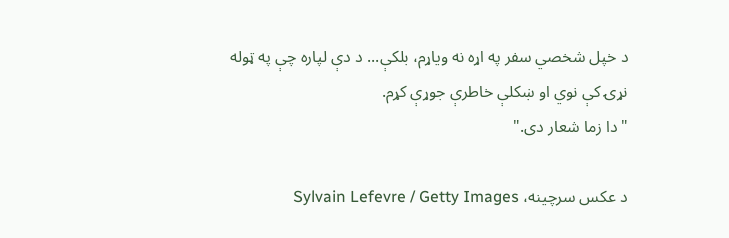د خپل شخصي سفر په اړه نه ویاړم، بلکې... د دې لپاره چې په ټوله نړۍ کې نوي او ښکلې خاطرې جوړې کړم.
"دا زما شعار دی."

د عکس سرچینه، Sylvain Lefevre / Getty Images